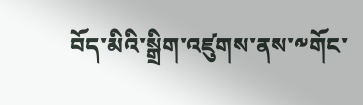བོད་མིའི་སྒྲིག་འཛུགས་ནས་༸གོང་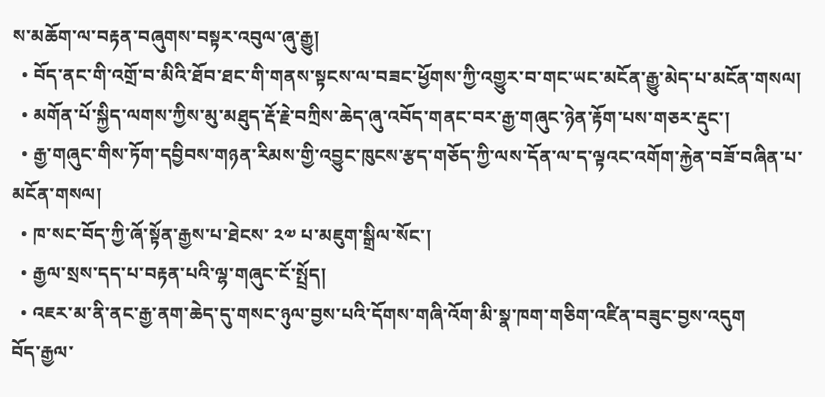ས་མཆོག་ལ་བརྟན་བཞུགས་བསྟར་འབུལ་ཞུ་རྒྱུ།
  • བོད་ནང་གི་འགྲོ་བ་མིའི་ཐོབ་ཐང་གི་གནས་སྟངས་ལ་བཟང་ཕྱོགས་ཀྱི་འགྱུར་བ་གང་ཡང་མངོན་རྒྱུ་མེད་པ་མངོན་གསལ།
  • མགོན་པོ་སྐྱིད་ལགས་ཀྱིས་མུ་མཐུད་རྡོ་རྗེ་བཀྲིས་ཆེད་ཞུ་འབོད་གནང་བར་རྒྱ་གཞུང་ཉེན་རྟོག་པས་གཅར་རྡུང་།
  • རྒྱ་གཞུང་གིས་ཏོག་དབྱིབས་གཉན་རིམས་གྱི་འབྱུང་ཁུངས་རྩད་གཅོད་ཀྱི་ལས་དོན་ལ་ད་ལྟའང་འགོག་རྐྱེན་བཟོ་བཞིན་པ་མངོན་གསལ།
  • ཁ་སང་བོད་ཀྱི་ཞོ་སྟོན་རྒྱས་པ་ཐེངས་ ༢༧ པ་མཇུག་སྒྲིལ་སོང་།
  • རྒྱལ་སྲས་དད་པ་བརྟན་པའི་ལྷ་གཞུང་ངོ་སྤྲོད།
  • འཇར་མ་ནི་ནང་རྒྱ་ནག་ཆེད་དུ་གསང་ཉུལ་བྱས་པའི་དོགས་གཞི་འོག་མི་སྣ་ཁག་གཅིག་འཛིན་བཟུང་བྱས་འདུག
བོད་རྒྱལ་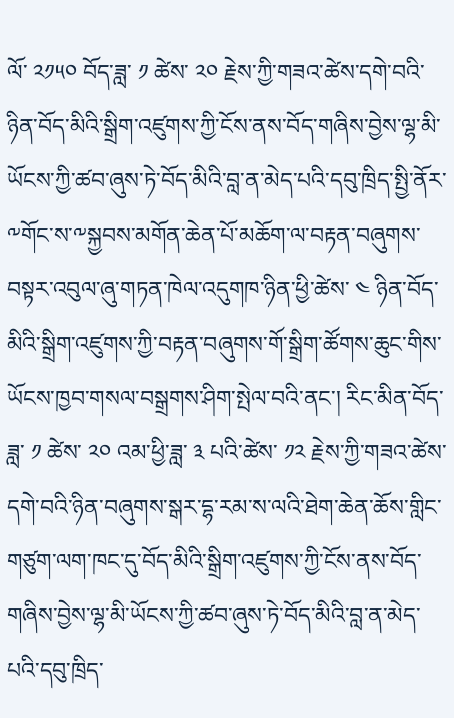ལོ་ ༢༡༥༠ བོད་ཟླ་ ༡ ཚེས་ ༢༠ རྗེས་ཀྱི་གཟའ་ཚེས་དགེ་བའི་ཉིན་བོད་མིའི་སྒྲིག་འཛུགས་ཀྱི་ངོས་ནས་བོད་གཞིས་བྱེས་ལྷ་མི་ཡོངས་ཀྱི་ཚབ་ཞུས་ཏེ་བོད་མིའི་བླ་ན་མེད་པའི་དབུ་ཁྲིད་སྤྱི་ནོར་༸གོང་ས་༸སྐྱབས་མགོན་ཆེན་པོ་མཆོག་ལ་བརྟན་བཞུགས་བསྟར་འབུལ་ཞུ་གཏན་ཁེལ་འདུགཁ་ཉིན་ཕྱི་ཚེས་ ༤ ཉིན་བོད་མིའི་སྒྲིག་འཛུགས་ཀྱི་བརྟན་བཞུགས་གོ་སྒྲིག་ཚོགས་ཆུང་གིས་ཡོངས་ཁྱབ་གསལ་བསྒྲགས་ཤིག་སྤེལ་བའི་ནང་། རིང་མིན་བོད་ཟླ་ ༡ ཚེས་ ༢༠ འམ་ཕྱི་ཟླ་ ༣ པའི་ཚེས་ ༡༢ རྗེས་ཀྱི་གཟའ་ཚེས་དགེ་བའི་ཉིན་བཞུགས་སྒར་དྷ་རམ་ས་ལའི་ཐེག་ཆེན་ཆོས་གླིང་གཙུག་ལག་ཁང་དུ་བོད་མིའི་སྒྲིག་འཛུགས་ཀྱི་ངོས་ནས་བོད་གཞིས་བྱེས་ལྷ་མི་ཡོངས་ཀྱི་ཚབ་ཞུས་ཏེ་བོད་མིའི་བླ་ན་མེད་པའི་དབུ་ཁྲིད་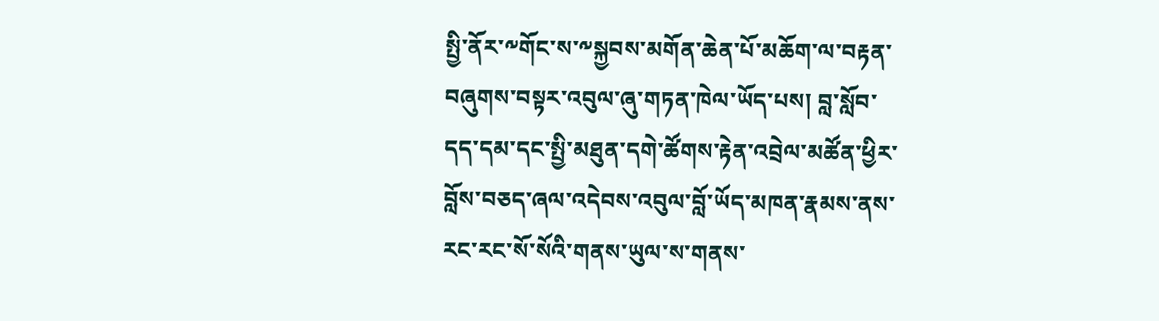སྤྱི་ནོར་༸གོང་ས་༸སྐྱབས་མགོན་ཆེན་པོ་མཆོག་ལ་བརྟན་བཞུགས་བསྟར་འབུལ་ཞུ་གཏན་ཁེལ་ཡོད་པས། བླ་སློབ་དད་དམ་དང་སྤྱི་མཐུན་དགེ་ཚོགས་རྟེན་འབྲེལ་མཚོན་ཕྱིར་བློས་བཅད་ཞལ་འདེབས་འབུལ་བློ་ཡོད་མཁན་རྣམས་ནས་རང་རང་སོ་སོའི་གནས་ཡུལ་ས་གནས་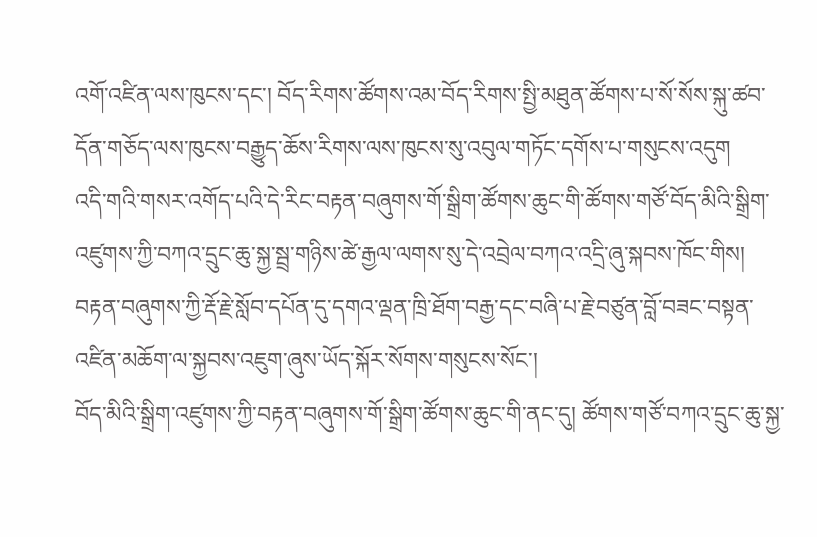འགོ་འཛིན་ལས་ཁུངས་དང་། བོད་རིགས་ཚོགས་འམ་བོད་རིགས་སྤྱི་མཐུན་ཚོགས་པ་སོ་སོས་སྐུ་ཚབ་དོན་གཅོད་ལས་ཁུངས་བརྒྱུད་ཆོས་རིགས་ལས་ཁུངས་སུ་འབུལ་གཏོང་དགོས་པ་གསུངས་འདུག
འདི་གའི་གསར་འགོད་པའི་དེ་རིང་བརྟན་བཞུགས་གོ་སྒྲིག་ཚོགས་ཆུང་གི་ཚོགས་གཙོ་བོད་མིའི་སྒྲིག་འཛུགས་ཀྱི་བཀའ་དྲུང་ཆུ་སྐྱ་སྦྲ་གཉིས་ཚེ་རྒྱལ་ལགས་སུ་དེ་འབྲེལ་བཀའ་འདྲི་ཞུ་སྐབས་ཁོང་གིས། བརྟན་བཞུགས་ཀྱི་རྡོ་རྗེ་སློབ་དཔོན་དུ་དགའ་ལྡན་ཁྲི་ཐོག་བརྒྱ་དང་བཞི་པ་རྗེ་བཙུན་བློ་བཟང་བསྟན་འཛིན་མཆོག་ལ་སྐྱབས་འཇུག་ཞུས་ཡོད་སྐོར་སོགས་གསུངས་སོང་།
བོད་མིའི་སྒྲིག་འཛུགས་ཀྱི་བརྟན་བཞུགས་གོ་སྒྲིག་ཚོགས་ཆུང་གི་ནང་དུ། ཚོགས་གཙོ་བཀའ་དྲུང་ཆུ་སྐྱ་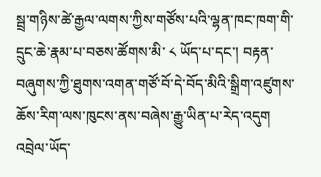སྦྲ་གཉིས་ཚེ་རྒྱལ་ལགས་ཀྱིས་གཙོས་པའི་ལྷན་ཁང་ཁག་གི་དྲུང་ཆེ་རྣམ་པ་བཅས་ཚོགས་མི་ ༨ ཡོད་པ་དང་། བརྟན་བཞུགས་ཀྱི་ཐུགས་འགན་གཙོ་བོ་དེ་བོད་མིའི་སྒྲིག་འཛུགས་ཆོས་རིག་ལས་ཁུངས་ནས་བཞེས་རྒྱུ་ཡིན་པ་རེད་འདུག
འབྲེལ་ཡོད་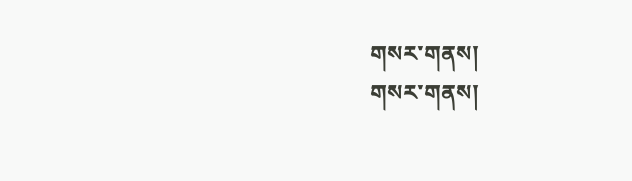གསར་གནས།
གསར་གནས།